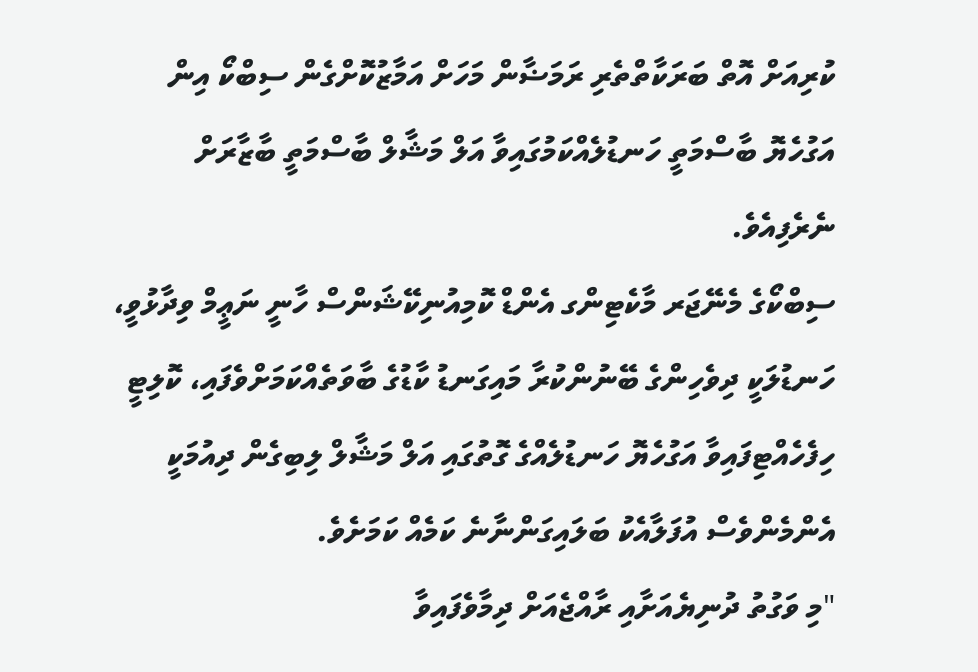ކުރިއަށް އޮތް ބަރަކާތްތެރި ރަމަޟާން މަހަށް އަމާޒުކޮށްގެން ސިބްކޯ އިން އަގުހެޔޮ ބާސްމަތީ ހަނޑުލެއްކަމުގައިވާ އަލް މަޝާލް ބާސްމަތީ ބާޒާރަށް ނެރެފިއެވެ.
ސިބްކޯގެ މެނޭޖަރ މާކެޓިންގ އެންޑް ކޮމިއުނިކޭޝަންސް ހާނީ ނަޢީމް ވިދާޅުވީ، ހަނޑުލަކީ ދިވެހިންގެ ބޭނުންކުރާ މައިގަނޑު ކާޑުގެ ބާވަތެއްކަމަށްވެފައި، ކޮލިޓީ ހިފެހެއްޓިފައިވާ އަގުހެޔޮ ހަނޑުލެއްގެ ގޮތުގައި އަލް މަޝާލް ލިބިގެން ދިއުމަކީ އެންމެންވެސް އުފަލާއެކު ބަލައިގަންނާނެ ކަމެއް ކަމަށެވެ.
"މި ވަގުތު ދުނިޔެއަށާއި ރާއްޖެއަށް ދިމާވެފައިވާ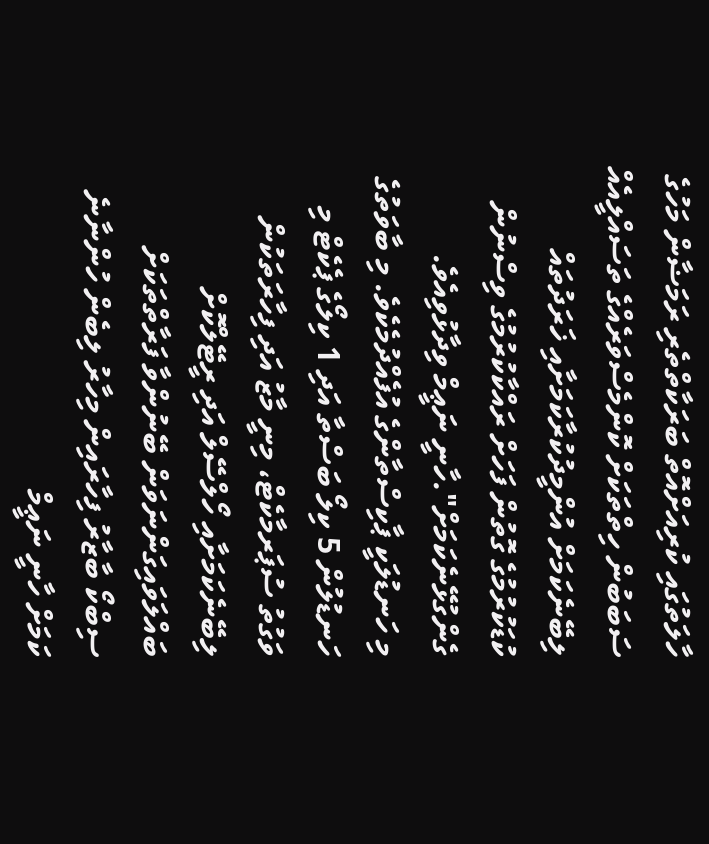ހާލަތުގައި ކުރިއަށްއޮތް ބަރަކާތްތެރި ރަމަޟާން މަހުގެ ސަބަބުން ހިތްތަކަށް ކޮންމެސްވަރެއްގެ ތަސައްލީއެއް ލިބޭނެކަމަށް އުންމީދުކުރާކަމަށާއި ޚަރަދުތައް ކުޑަކުރުމުގެ ގޮތުން ފަހަށް ރައްކާކުރުމުގެ ވިސްނުން ގެންގުޅޭނެކަމަށް".ހާނީ ނަޢީމް ވިދާޅުވިއެވެ.
މި ހަނޑުލަކީ ޕާކިސްތާންގެ އުފެއްދުމެކެވެ. މި ބާވަތުގެ ހަނޑުލުން 5 ކިލޯ ބަސްތާ އަދި 1 ކިލޯގެ ޕެކެޓް މި ވަގުތު ސުޕަރމާކެޓް، މިނީ މާޒު އަދި ފިހާރަތަކުން ލިބޭނެކަމަށާއި ހޯލްސޭލް އަދި ރީޓޭލްކޮށް ބައްލަވައިގަންނަވަން ބޭނުންވާ ފަރާތްތަކަށް
ސިބްކޯ ބާޒާރު ފިހާރައިން މިހާރު ލިބެން ހުންނާނެ ކަމަށް ހާނީ ނަޢީމް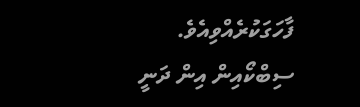ފާހަގަކުރެއްވިއެވެ.
ސިބްކޯއިން އިން ދަނީ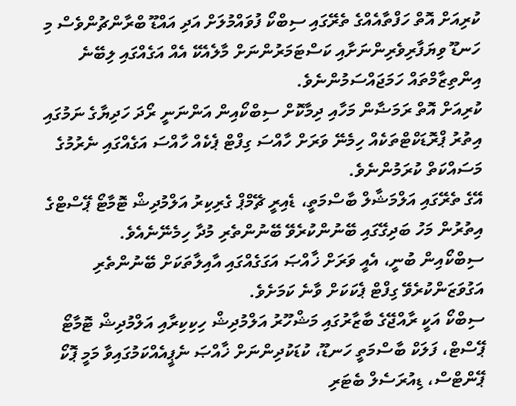ކުރިއަށް އޮތް ހަފްތާއެއްގެ ތެރޭގައި ސިބްކޯ ފުވައްމުލަށް އަދި އައްޑޫ ބްރާންޗުންވެސް މި ހަނޑޫ ވިޔަފާރިވެރިންނަށާއި ކަސްޓަމަރުންނަށް މާލެއެކޭ އެއް އަގެއްގައި ލިބޭނެ އިންތިޒާމްތައް ހަމަޖައްސަމުންނެވެ.
ކުރިއަށް އޮތް ރަމަޟާން މަހާއި ދިމާކޮށް ސިބްކޯއިން އަންނަނީ ރޯދަ ހަދިޔާގެ ނަމުގައި އިތުރު ޕްރޮޑަކްޓްތަކެއް ހިމެނޭ ވަރަށް ހާއްސަ ގިފްޓް ޕެކެއް ހާއްސަ އަގެއްގައި ނެރުމުގެ މަސައްކަތް ކުރަމުންނެވެ.
އޭގެ ތެރޭގައި އަލްމަޝާލް ބާސްމަތީ، ޑެއިރީ ޗޭމްޕް ގެރިކިރު އަލްމުދިޝް ޓޮމާޓޯ ޕޭސްޓްގެ އިތުރުން މަހު ބަދިގޭގައި ބޭނުންކުރެވޭ ބޭނުންތެރި މުދާ ހިމެނޭނެއެވެ.
ސިބްކޯއިން ބުނީ، އެއީ ވަރަށް ޚާއްޞަ އަގަގެއްގައި އާއިލާތަކަށް ބޭނުންތެރި އަގުވަޒަންކުރެވޭ ގިފްޓް ޕެކަކަށް ވާނެ ކަމަށެވެ.
ސިބްކޯ އަކީ ރާއްޖޭގެ ބާޒާރުގައި މަޝްހޫރު އަލްމުދިޝް ހިކިކިރާއި އަލްމުދިޝް ޓޮމާޓޯ ޕޭސްޓް، ފަލަކް ބާސްމަތީ ހަނޑޫ، ކުޑަކުދިންނަށް ޚާއްޞަ ނެޕީއެއްކަމުގައިވާ މަމީ ޕޮކޯ ޕޭންޓްސް، ޑިއުރަސެލް ބެޓަރި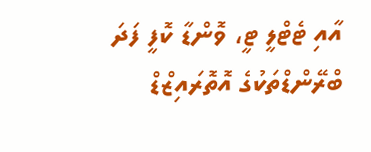އާއި ޓެޓްލީ ޓީ، ވޮންޑާ ކޮފީ ފަދަ ބްރޭންޑްތަކުގެ އޮތޮރައިޒްޑް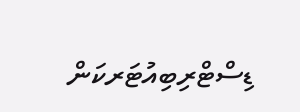ޑިސްޓްރިބިއުޓަރކަން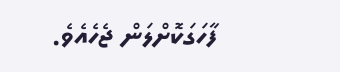ފާހަގަކޮށްލަން ޖެހެއެވެ.